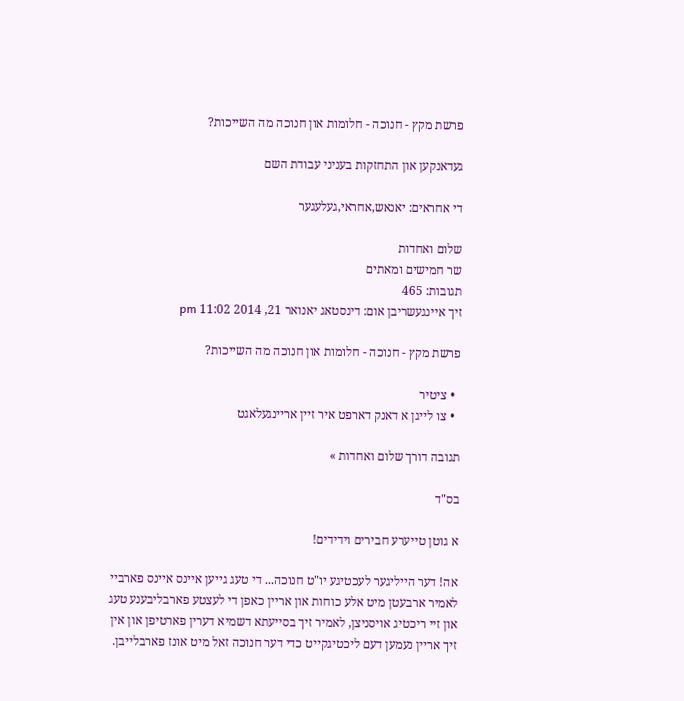פרשת מקץ - חנוכה - חלומות און חנוכה מה השייכות?

געדאנקען און התחזקות בעניני עבודת השם

די אחראים: יאנאש,אחראי,געלעגער

שלום ואחדות
שר חמישים ומאתים
תגובות: 465
זיך איינגעשריבן אום: דינסטאג יאנואר 21, 2014 11:02 pm

פרשת מקץ - חנוכה - חלומות און חנוכה מה השייכות?

  • ציטיר
  • צו לייגן א דאנק דארפט איר זיין אריינגעלאגט

תגובה דורך שלום ואחדות »

בס"ד

א גוטן טייערע חבירים וידידים!

אה! דער הייליגער לעכטיגע יו"ט חנוכה... די טעג גייען איינס איינס פארביי לאמיר ארבעטן מיט אלע כוחות און אריין כאפן די לעצטע פארבליבענע טעג און זיי ריכטיג אויסניצן, לאמיר זיך בסייעתא דשמיא דערין פארטיפן און אין זיך אריין נעמען דעם ליכטיגקייט כדי דער חנוכה זאל מיט אונז פארבלייבן.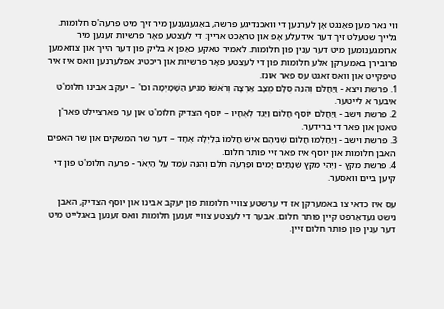ווי נאר מען פאַנגט אָן לערנען די וואכנדיגע פרשה, באַגעגענען מיר זיך מיט פרעה'ס חלומות. גלייך שטעלט זיך דער אידעלע אָפ און טראַכט אריין: די לעצטע פאָר פרשיות זענען מיר ארומגענומען מיט דער ענין פון חלומות. לאמיר טאקע כאַפן א בליק פון דער הייך און צוזאמען פרובירן באמערקן אלע חלומות פון די לעצטע פאָר פרשיות און ריכטיג אפלערנען וואס איז איר טיפקייט און וואס זאגט עס פאר אונז.
1. פרשת ויצא - וַיַּחֲלֹם וְהִנֵּה סֻלָּם מֻצָּב אַרְצָה וְרֹאשׁוֹ מַגִּיעַ הַשָּׁמָיְמָה וכו' – יעקב אבינו חלומ'ט איבער א לייטער.
2. פרשת וישב - וַיַּחֲלֹם יוֹסֵף חֲלוֹם וַיַּגֵּד לְאֶחָיו – יוסף הצדיק חלומ'ט און ער פארציילט פאר'ן טאטן און פאר די ברידער.
3. פרשת וישב - וַיַּחַלְמוּ חֲלוֹם שְׁנֵיהֶם אִישׁ חֲלֹמוֹ בְּלַיְלָה אֶחָד – דער שר המשקים און שר האפים האבן חלומות און יוסף איז פאר זיי פותר חלום.
4. פרשת מקץ - וַיְהִי מִקֵּץ שְׁנָתַיִם יָמִים וּפַרְעֹה חֹלֵם וְהִנֵּה עֹמֵד עַל הַיְאֹר - פרעה חלומ'ט פון די קיען ביים וואסער.

עס איז כדאי צו באמערקן אז די ערשטע צוויי חלומות פון יעקב אבינו און יוסף הצדיק, האבן נישט געדאַרפט קיין פותר חלום. אבער די לעצטע צוויי זענען חלומות וואס זענען באגלייט מיט דער ענין פון פותר חלום זיין.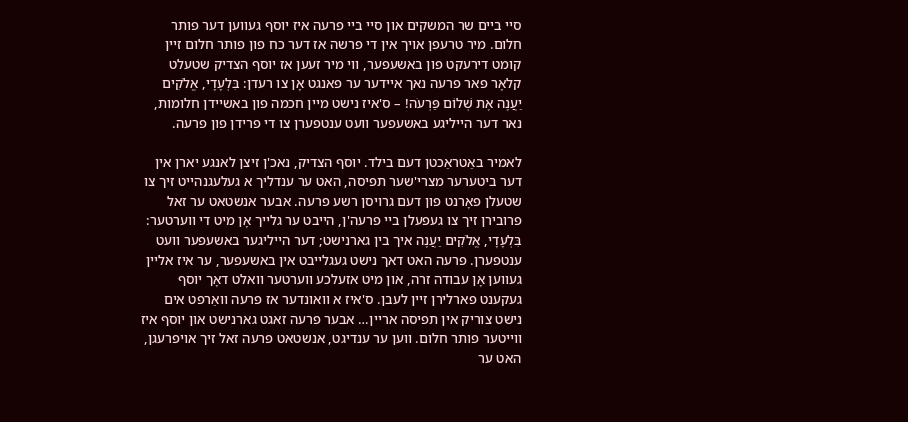סיי ביים שר המשקים און סיי ביי פרעה איז יוסף געווען דער פותר חלום. מיר טרעפן אויך אין די פרשה אז דער כח פון פותר חלום זיין קומט דירעקט פון באשעפער, ווי מיר זעען אז יוסף הצדיק שטעלט קלאָר פאר פרעה נאך איידער ער פאנגט אָן צו רעדן: בִּלְעָדָי, אֱלֹקִים יַעֲנֶה אֶת שְׁלוֹם פַּרְעֹה! – ס'איז נישט מיין חכמה פון באשיידן חלומות, נאר דער הייליגע באשעפער וועט ענטפערן צו די פרידן פון פרעה.

לאמיר באַטראַכטן דעם בילד. יוסף הצדיק, נאכ'ן זיצן לאנגע יארן אין דער ביטערער מצרי'שער תפיסה, האט ער ענדליך א געלעגנהייט זיך צו שטעלן פאָרנט פון דעם גרויסן רשע פרעה. אבער אנשטאט ער זאל פרובירן זיך צו געפעלן ביי פרעה'ן, הייבט ער גלייך אָן מיט די ווערטער: בִּלְעָדָי, אֱלֹקִים יַעֲנֶה איך בין גארנישט; דער הייליגער באשעפער וועט ענטפערן. פרעה האט דאך נישט געגלייבט אין באשעפער, ער איז אליין געווען אָן עבודה זרה, און מיט אזעלכע ווערטער וואלט דאָך יוסף געקענט פארלירן זיין לעבן. ס'איז א וואונדער אז פרעה וואַרפט אים נישט צוריק אין תפיסה אריין… אבער פרעה זאגט גארנישט און יוסף איז ווייטער פותר חלום. ווען ער ענדיגט, אנשטאט פרעה זאל זיך אויפרעגן, האט ער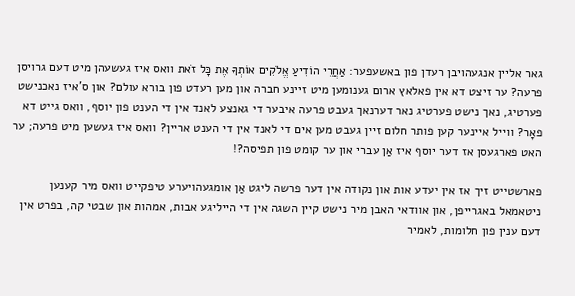גאר אליין אנגעהויבן רעדן פון באשעפער: אַחֲרֵי הוֹדִיעַ אֱלֹקִים אוֹתְךָ אֶת כָּל זֹאת וואס איז געשעהן מיט דעם גרויסן פרעה? ער זיצט דא אין פאלאץ ארום גענומען מיט זיינע חברה און מען רעדט פון בורא עולם? און ס'איז נאכנישט פערטיג, נאך נישט פערטיג נאר דערנאך געבט פרעה איבער די גאנצע לאנד אין די הענט פון יוסף, וואס גייט דא פאָר? ווייל איינער קען פותר חלום זיין געבט מען אים די לאנד אין די הענט אריין? וואס איז געשען מיט פרעה; ער האט פארגעסן אז דער יוסף איז אַן עברי און ער קומט פון תפיסה?!

פארשטייט זיך אז אין יעדע אות און נקודה אין דער פרשה ליגט אַן אומגעהויערע טיפקייט וואס מיר קענען ניטאמאל באגרייפן, און אוודאי האבן מיר נישט קיין השגה אין די הייליגע אבות, אמהות און שבטי קה, בפרט אין דעם ענין פון חלומות, לאמיר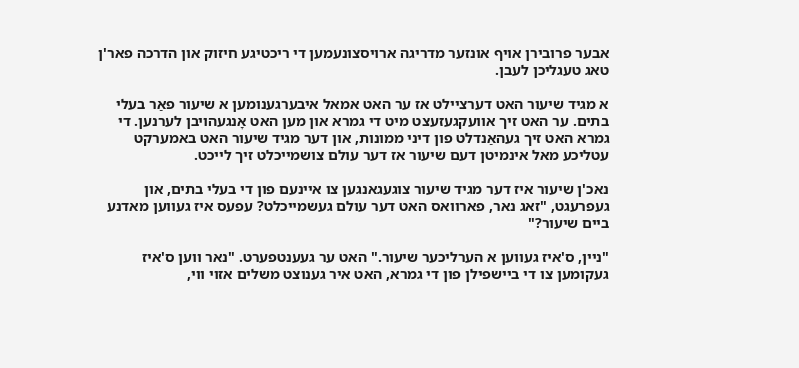אבער פרובירן אויף אונזער מדריגה ארויסצונעמען די ריכטיגע חיזוק און הדרכה פאר'ן טאג טעגליכן לעבן.

א מגיד שיעור האט דערציילט אז ער האט אמאל איבערגענומען א שיעור פאַר בעלי בתים. ער האט זיך אוועקגעזעצט מיט די גמרא און מען האט אָנגעהויבן לערנען. די גמרא האט זיך געהאַנדלט פון דיני ממונות, און דער מגיד שיעור האט באמערקט עטליכע מאל אינמיטן דעם שיעור אז דער עולם צושמייכלט זיך לייכט.

נאכ'ן שיעור איז דער מגיד שיעור צוגעגאנגען צו איינעם פון די בעלי בתים, און געפרעגט, "זאג נאר, פארוואס האט דער עולם געשמייכלט? עפעס איז געווען מאדנע ביים שיעור?"

"ניין, ס'איז געווען א הערליכער שיעור." האט ער געענטפערט. "נאר ווען ס'איז געקומען צו די ביישפילן פון די גמרא, האט איר גענוצט משלים אזוי ווי,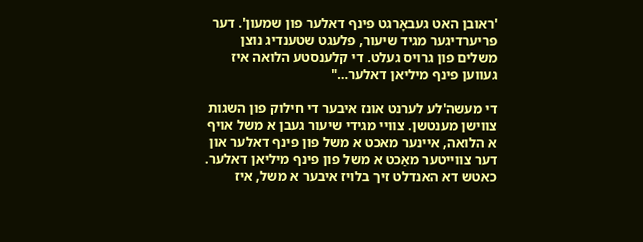'ראובן האט געבאָרגט פינף דאלער פון שמעון'. דער פריערדיגער מגיד שיעור, פלעגט שטענדיג נוצן משלים פון גרויס געלט. די קלענסטע הלואה איז געווען פינף מיליאן דאלער…"

די מעשה'לע לערנט אונז איבער די חילוק פון השגות צווישן מענטשן. צוויי מגידי שיעור געבן א משל אויף א הלואה, איינער מאכט א משל פון פינף דאלער און דער צווייטער מאַכט א משל פון פינף מיליאן דאלער. כאטש דא האנדלט זיך בלויז איבער א משל, איז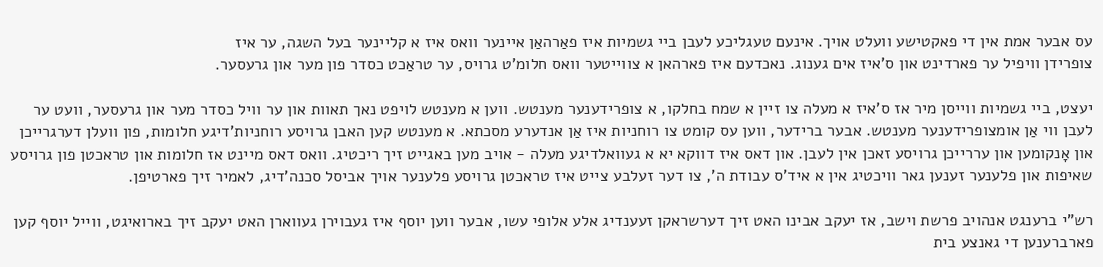עס אבער אמת אין די פאקטישע וועלט אויך. אינעם טעגליכע לעבן ביי גשמיות איז פאַרהאַן איינער וואס איז א קליינער בעל השגה, ער איז
צופרידן וויפיל ער פארדינט און ס'איז אים גענוג. נאכדעם איז פארהאן א צווייטער וואס חלומ'ט גרויס, ער טראַכט כסדר פון מער און גרעסער.

יעצט, ביי גשמיות ווייסן מיר אז ס'איז א מעלה צו זיין א שמח בחלקו, א צופרידענער מענטש. ווען א מענטש לויפט נאך תאוות און ער וויל כסדר מער און גרעסער, וועט ער לעבן ווי אַן אומצופרידענער מענטש. אבער ברידער, ווען עס קומט צו רוחניות איז אַן אנדערע מסכתא. א מענטש קען האבן גרויסע רוחניות'דיגע חלומות, פון וועלן דערגרייכן און אָנקומען און עררייכן גרויסע זאכן אין לעבן. און דאס איז דווקא יא א געוואלדיגע מעלה - אויב מען באגייט זיך ריכטיג. וואס דאס מיינט אז חלומות און טראכטן פון גרויסע שאיפות און פלענער זענען גאר וויכטיג אין א איד'ס עבודת ה', צו דער זעלבע צייט איז טראכטן גרויסע פלענער אויך אביסל סכנה'דיג, לאמיר זיך פארטיפן.

רש"י ברענגט אנהויב פרשת וישב, אז יעקב אבינו האט זיך דערשראקן זעענדיג אלע אלופי עשו, אבער ווען יוסף איז געבוירן געווארן האט יעקב זיך בארואיגט, ווייל יוסף קען פארברענען די גאנצע בית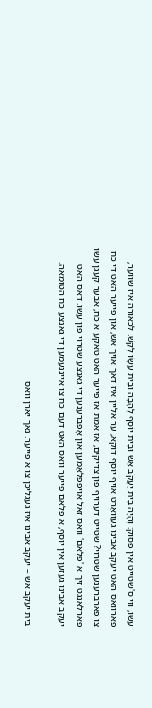עשו, ווי ס'שטייט אין פסוק: וְהָיָה בֵית יַעֲקֹב אֵשׁ וּבֵית יוֹסֵף לֶהָבָה וּבֵית עֵשָׂו לְקַשׁ. לכאורה איז שווער, פארוואס האט יעקב אבינו געוואַרט אויף יוסף דוקא, ער אליין איז דאך אויך אש, און פייער האט די כח צו פארברענען שטרוי? שטייט דערויף פון צדיקים, אז אמת אז פייער האט טאקע א כח, אבער קעגן עשו פארלאנגט זיך א 'פלאם' וואס זאל אויפפלאַמען און אָפברענען די גאנצע שטרוי פון עשו. דאס האט יעקב אבינו געזען אין יוסף, א פלאם פייער וואס האט דעם כח צו אייננעמען די גאנצע כח הטומאה.

בית יעקב אש – יעקב אבינו איז געגליכן צו א פייער. נאך יארן וואס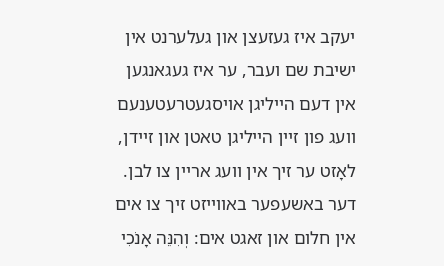יעקב איז געזעצן און געלערנט אין ישיבת שם ועבר, ער איז געגאנגען אין דעם הייליגן אויסגעטרעטענעם וועג פון זיין הייליגן טאטן און זיידן, לאָזט ער זיך אין וועג אריין צו לבן. דער באשעפער באווייזט זיך צו אים אין חלום און זאגט אים: וְהִנֵּה אָנֹכִי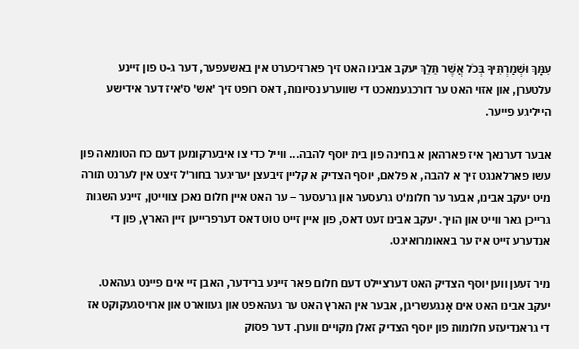עִמָּךְ וּשְׁמַרְתִּיךָ בְּכֹל אֲשֶׁר תֵּלֵךְ יעקב אבינו האט זיך פארזיכערט אין באשעפער, דער ג-ט פון זיינע עלטערן, און אזוי האט ער דורכגעמאכט די שווערע נסיונות, דאס רופט זיך 'אש' ס'איז דער אידישע הייליגע פייער.

אבער דערנאך איז פארהאן א בחינה פון בית יוסף להבה... ווייל כדי צו איבערקומען דעם כח הטומאה פון עשו פארלאנגט זיך א להבה, א פלאם, יוסף הצדיק א קליין זיבעצן יעריגער בחור'ל זיצט אין לערנט תורה מיט יעקב אבינו, אבער ער חלומ'ט גרעסער און גרעסער – ער האט איין חלום נאכן צווייטן, זיינע השגות גרייכן גאר ווייט און הויך. יעקב אבינו זעט דאס, פון איין זייט טוט דאס דערפרייען זיין הארץ, פון די אנדערע זייט איז ער באאומרואיגט.

מיר זעען ווען יוסף הצדיק האט דערציילט דעם חלום פאר זיינע ברידער, האבן זיי אים פיינט געהאט. יעקב אבינו האט אים אָנגעשריגן, אבער אין הארץ האט ער געהאפט און געווארט און ארויסגעקוקט אז די גראנדיעזע חלומות פון יוסף הצדיק זאלן מקויים ווערן. דער פסוק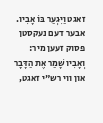זאגט וַיִּגְעַר בּוֹ אָבִיו. אבער דעם נעקסטן פסוק זעען מיר: וְאָבִיו שָׁמַר אֶת הַדָּבָר און ווי רש"י זאגט,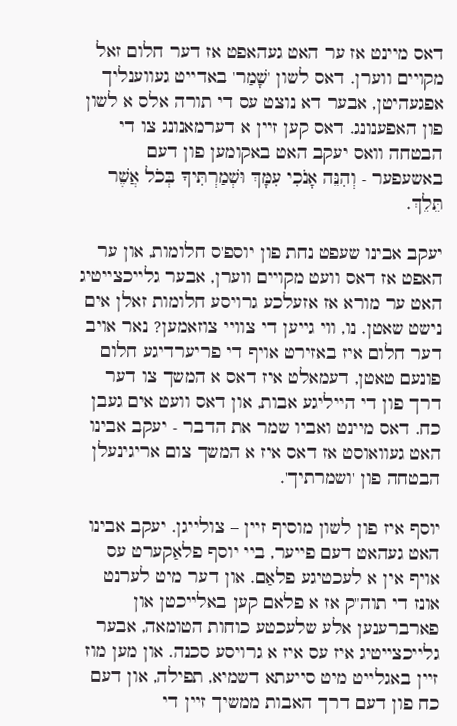דאס מיינט אז ער האט געהאפט אז דער חלום זאל מקויים ווערן. דאס לשון 'שָׁמַר' באדייט געווענליך אפגעהיטן, אבער דא נוצט עס די תורה אלס א לשון פון האפענונג. דאס קען זיין א דערמאנונג צו די הבטחה וואס יעקב האט באקומען פון דעם באשעפער - וְהִנֵּה אָנֹכִי עִמָּךְ וּשְׁמַרְתִּיךָ בְּכֹל אֲשֶׁר תֵּלֵךְ.

יעקב אבינו שעפט נחת פון יוספ'ס חלומות, און ער האפט אז דאס וועט מקויים ווערן, אבער גלייכצייטיג האט ער מורא אז אזעלכע גרויסע חלומות זאלן אים נישט שאטן. נו, ווי גייען די צוויי צוזאמען? נאר אויב דער חלום איז באזירט אויף די פריערדיגע חלום פונעם טאטן, דעמאלט איז דאס א המשך צו דער דרך פון די הייליגע אבות, און דאס וועט אים געבן כח. דאס מיינט ואביו שמר את הדבר - יעקב אבינו האט געוואוסט אז דאס איז א המשך צום אריגינעלן הבטחה פון 'ושמרתיך'.

יוסף איז פון לשון מוסיף זיין – צולייגן. יעקב אבינו האט געהאט דעם פייער, ביי יוסף פלאַקערט עס אויף אין א לעכטיגע פלאַם. און דער מיט לערנט אונז די תוה"ק אז א פלאם קען באלייכטן און פארברענען אלע שלעכטע כוחות הטומאה, אבער גלייכצייטיג איז עס איז א גרויסע סכנה. און מען מוז זיין באגלייט מיט סייעתא דשמיא, תפילה, און דעם כח פון דעם דרך האבות ממשיך זיין די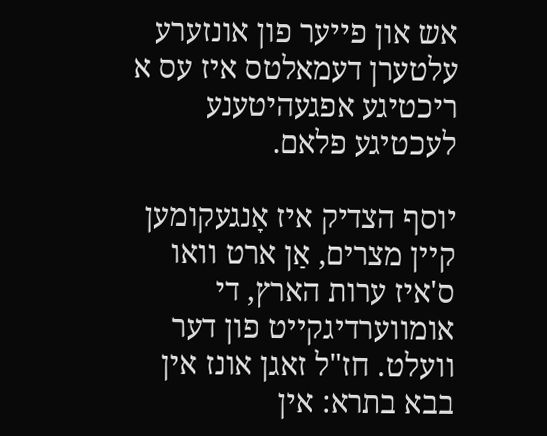אש און פייער פון אונזערע עלטערן דעמאלטס איז עס א ריכטיגע אפגעהיטענע לעכטיגע פלאם.

יוסף הצדיק איז אָנגעקומען קיין מצרים, אַן ארט וואו ס'איז ערות הארץ, די אומווערדיגקייט פון דער וועלט. חז"ל זאגן אונז אין בבא בתרא: אין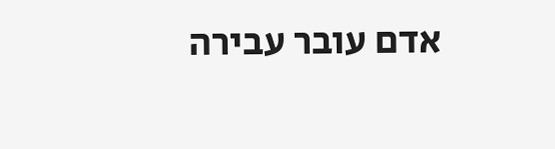אדם עובר עבירה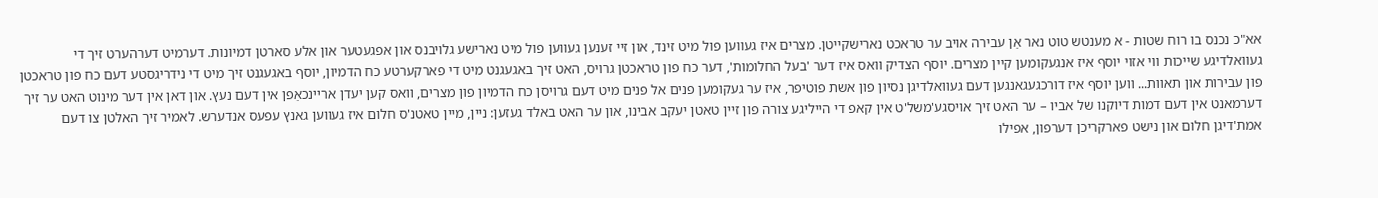אא"כ נכנס בו רוח שטות - א מענטש טוט נאר אַן עבירה אויב ער טראכט נארישקייטן. מצרים איז געווען פול מיט זינד, און זיי זענען געווען פול מיט נארישע גלויבנס און אפגעטער און אלע סארטן דמיונות. דערמיט דערהערט זיך די געוואלדיגע שייכות ווי אזוי יוסף איז אנגעקומען קיין מצרים. יוסף הצדיק וואס איז דער 'בעל החלומות', דער כח פון טראכטן גרויס, האט זיך באגעגנט מיט די פארקערטע כח הדמיון, יוסף באגעגנט זיך מיט די נידריגסטע דעם כח פון טראכטן פון עבירות און תאוות... ווען יוסף איז דורכגעגאנגען דעם געוואלדיגן נסיון פון אשת פוטיפר, איז ער געקומען פנים אל פנים מיט דעם גרויסן כח הדמיון פון מצרים, וואס קען יעדן אריינכאַפן אין דעם נעץ. און דאן אין דער מינוט האט ער זיך דערמאנט אין דעם דמות דיוקנו של אביו – ער האט זיך אויסגע'משל'ט אין קאפ די הייליגע צורה פון זיין טאטן יעקב אבינו, און ער האט באלד געזען: ניין, מיין טאטנ'ס חלום איז געווען גאנץ עפעס אנדערש. לאמיר זיך האלטן צו דעם אמת'דיגן חלום און נישט פארקריכן דערפון, אפילו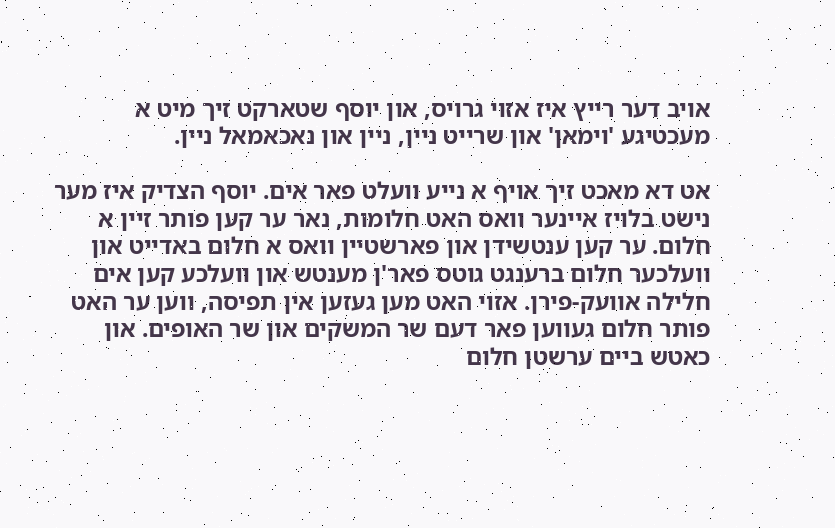אויב דער רייץ איז אזוי גרויס, און יוסף שטארקט זיך מיט א מעכטיגע 'וימאן' און שרייט ניין, ניין און נאכאמאל ניין.

אט דא מאכט זיך אויף א נייע וועלט פאר אים. יוסף הצדיק איז מער נישט בלויז איינער וואס האט חלומות, נאר ער קען פותר זיין א חלום. ער קען ענטשידן און פארשטיין וואס א חלום באדייט און וועלכער חלום ברענגט גוטס פאר'ן מענטש און וועלכע קען אים חלילה אוועק-פירן. אזוי האט מען געזען אין תפיסה, ווען ער האט פותר חלום געווען פאר דעם שר המשקים און שר האופים. און כאטש ביים ערשטן חלום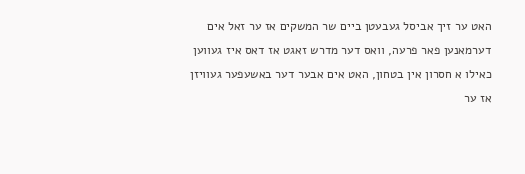האט ער זיך אביסל געבעטן ביים שר המשקים אז ער זאל אים דערמאנען פאר פרעה, וואס דער מדרש זאגט אז דאס איז געווען כאילו א חסרון אין בטחון, האט אים אבער דער באשעפער געוויזן אז ער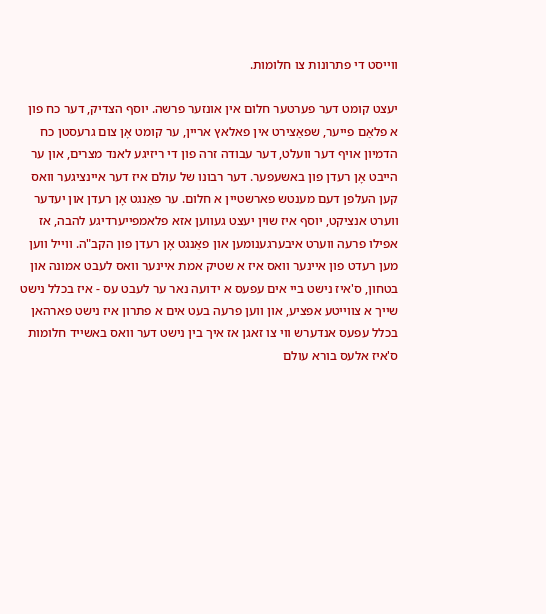ווייסט די פתרונות צו חלומות.

יעצט קומט דער פערטער חלום אין אונזער פרשה. יוסף הצדיק, דער כח פון א פלאַם פייער, שפאַצירט אין פאלאץ אריין, ער קומט אָן צום גרעסטן כח הדמיון אויף דער וועלט, דער עבודה זרה פון די ריזיגע לאנד מצרים, און ער הייבט אָן רעדן פון באשעפער. דער רבונו של עולם איז דער איינציגער וואס קען העלפן דעם מענטש פארשטיין א חלום. ער פאַנגט אָן רעדן און יעדער ווערט אנציקט, יוסף איז שוין יעצט געווען אזא פלאמפייערדיגע להבה, אז אפילו פרעה ווערט איבערגענומען און פאַנגט אָן רעדן פון הקב"ה. ווייל ווען מען רעדט פון איינער וואס איז א שטיק אמת איינער וואס לעבט אמונה און בטחון, ס'איז נישט ביי אים עפעס א ידועה נאר ער לעבט עס - איז בכלל נישט שייך א צווייטע אפציע, און ווען פרעה בעט אים א פתרון איז נישט פארהאן בכלל עפעס אנדערש ווי צו זאגן אז איך בין נישט דער וואס באשייד חלומות ס'איז אלעס בורא עולם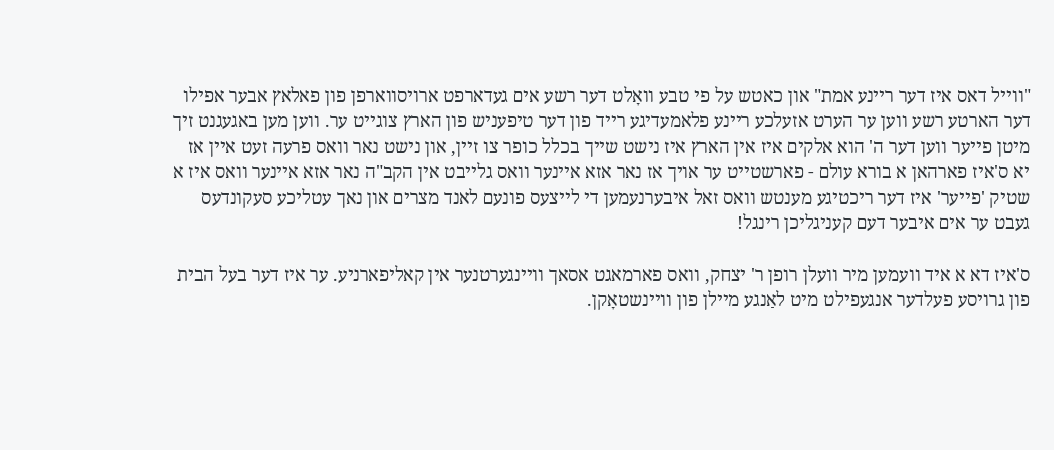"ווייל דאס איז דער ריינע אמת" און כאטש על פי טבע וואָלט דער רשע אים געדארפט ארויסווארפן פון פאלאץ אבער אפילו דער הארטע רשע ווען ער הערט אזעלכע ריינע פלאמעדיגע רייד פון דער טיפעניש פון הארץ צוגייט ער. ווען מען באגעגנט זיך מיטן פייער ווען דער ה' הוא אלקים איז אין הארץ איז נישט שייך בכלל כופר צו זיין, און נישט נאר וואס פרעה זעט איין אז יא ס'איז פארהאן א בורא עולם - פארשטייט ער אויך אז נאר אזא איינער וואס גלייבט אין הקב"ה נאר אזא איינער וואס איז א שטיק 'פייער' איז דער ריכטיגע מענטש וואס זאל איבערנעמען די לייצעס פונעם לאנד מצרים און נאך עטליכע סעקונדעס געבט ער אים איבער דעם קעניגליכן רינגל!

ס'איז דא א איד וועמען מיר וועלן רופן ר' יצחק, וואס פארמאגט אסאך וויינגערטנער אין קאליפארניע. ער איז דער בעל הבית פון גרויסע פעלדער אנגעפילט מיט לאַנגע מיילן פון וויינשטאָקן.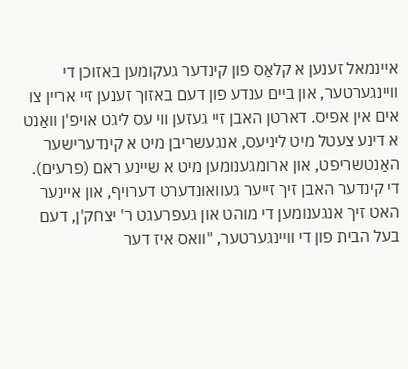איינמאל זענען א קלאַס פון קינדער געקומען באזוכן די וויינגערטער, און ביים ענדע פון דעם באזוך זענען זיי אריין צו אים אין אפיס. דארטן האבן זיי געזען ווי עס ליגט אויפ'ן וואַנט א דינע צעטל מיט ליניעס, אנגעשריבן מיט א קינדערישער האַנטשריפט, און ארומגענומען מיט א שיינע ראם (פרעים). די קינדער האבן זיך זייער געוואונדערט דערויף, און איינער האט זיך אנגענומען די מוהט און געפרעגט ר' יצחק'ן, דעם בעל הבית פון די וויינגערטער, "וואס איז דער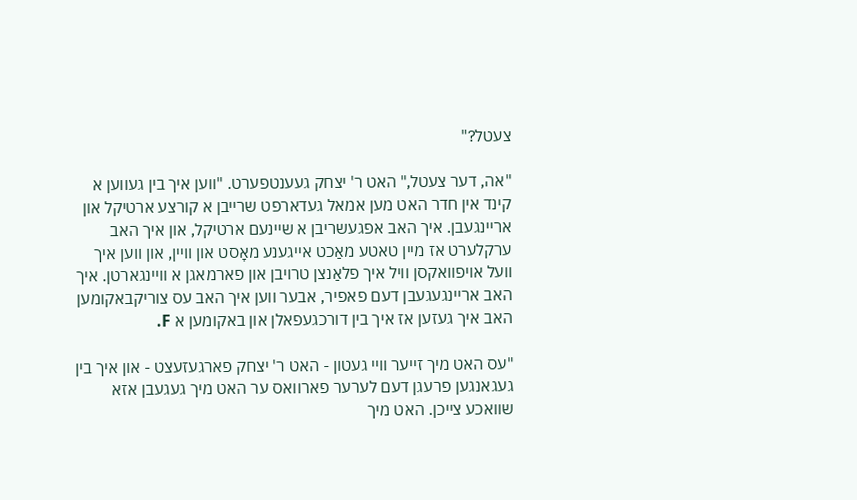צעטל?"

"אה, דער צעטל," האט ר' יצחק געענטפערט. "ווען איך בין געווען א קינד אין חדר האט מען אמאל געדארפט שרייבן א קורצע ארטיקל און אריינגעבן. איך האב אפגעשריבן א שיינעם ארטיקל, און איך האב ערקלערט אז מיין טאטע מאַכט אייגענע מאָסט און וויין, און ווען איך וועל אויפוואקסן וויל איך פלאַנצן טרויבן און פארמאגן א וויינגארטן. איך האב אריינגעגעבן דעם פאפיר, אבער ווען איך האב עס צוריקבאקומען האב איך געזען אז איך בין דורכגעפאלן און באקומען א F.

"עס האט מיך זייער וויי געטון - האט ר' יצחק פארגעזעצט - און איך בין געגאנגען פרעגן דעם לערער פארוואס ער האט מיך געגעבן אזא שוואכע צייכן. האט מיך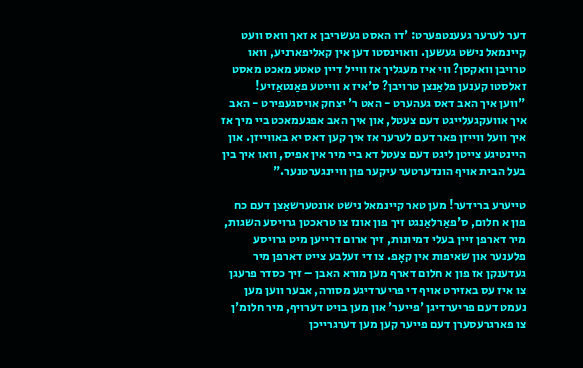דער לערער געענטפערט: 'דו האסט געשריבן א זאך וואס וועט קיינמאל נישט געשען. וואוינסטו דען אין קאליפארניע, וואו טרויבן וואקסן? ווי איז מעגליך אז ווייל דיין טאטע מאכט מאסט זאלסטו קענען פלאַנצן טרויבן? ס'איז א ווייטע פאַנטאַזיע!
"ווען איך האב דאס געהערט - האט ר' יצחק אויסגעפירט - האב איך אוועקגעלייגט דעם צעטל, און איך האב אפגעמאכט ביי מיך אז איך וועל ווייזן פאר דעם לערער אז איך קען דאס יא באווייזן. און היינטיגע צייטן ליגט דעם צעטל דא ביי מיר אין אפיס, וואו איך בין בעל הבית אויף הונדערטער עיקער פון וויינגערטנער."

טייערע ברידער! מען טאר קיינמאל נישט אונטערשאַצן דעם כח פון א חלום, ס'פאַרלאַנגט זיך פון אונז צו טראכטן גרויסע השגות, מיר דארפן זיין בעלי דמיונות, זיך ארום דרייען מיט גרויסע פלענער און שאיפות אין קאָפ. צו די זעלבע צייט דארפן מיר געדענקן אז פון א חלום דארף מען מורא האבן – זיך כסדר פרעגן צו איז עס באזירט אויף די פריערדיגע מסורה, אבער ווען מען נעמט דעם פריערדיגן 'פייער' און מען בויט דערויף, מיר חלומ'ן צו פארגרעסערן דעם פייער קען מען דערגרייכן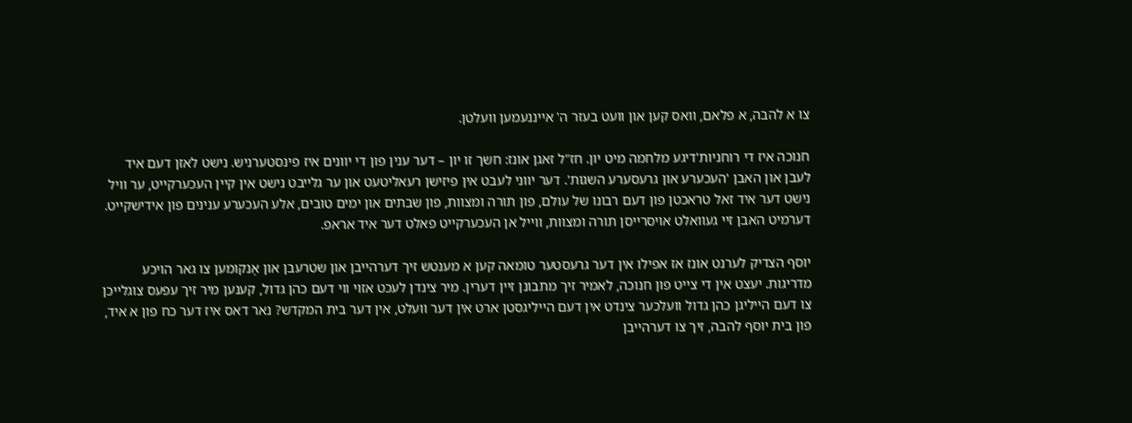צו א להבה, א פלאם, וואס קען און וועט בעזר ה' אייננעמען וועלטן.

חנוכה איז די רוחניות'דיגע מלחמה מיט יון. חז"ל זאגן אונז: חשך זו יון – דער ענין פון די יוונים איז פינסטערניש. נישט לאזן דעם איד לעבן און האבן 'העכערע און גרעסערע השגות'. דער יווני לעבט אין פיזישן רעאליטעט און ער גלייבט נישט אין קיין העכערקייט, ער וויל נישט דער איד זאל טראכטן פון דעם רבונו של עולם, פון תורה ומצוות, פון שבתים און ימים טובים, אלע העכערע ענינים פון אידישקייט. דערמיט האבן זיי געוואלט אויסרייסן תורה ומצוות, ווייל אן העכערקייט פאלט דער איד אראפ.

יוסף הצדיק לערנט אונז אז אפילו אין דער גרעסטער טומאה קען א מענטש זיך דערהייבן און שטרעבן און אָנקומען צו גאר הויכע מדריגות. יעצט אין די צייט פון חנוכה, לאמיר זיך מתבונן זיין דערין. מיר צינדן לעכט אזוי ווי דעם כהן גדול, קענען מיר זיך עפעס צוגלייכן צו דעם הייליגן כהן גדול וועלכער צינדט אין דעם הייליגסטן ארט אין דער וועלט, אין דער בית המקדש? נאר דאס איז דער כח פון א איד, פון בית יוסף להבה, זיך צו דערהייבן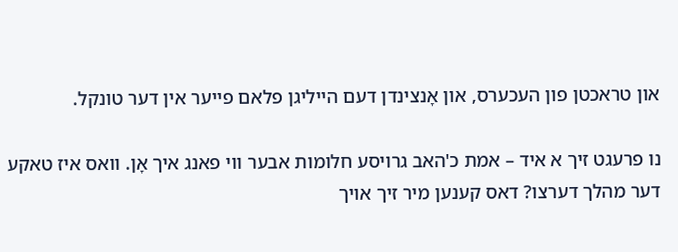און טראכטן פון העכערס, און אָנצינדן דעם הייליגן פלאם פייער אין דער טונקל.

נו פרעגט זיך א איד – אמת כ'האב גרויסע חלומות אבער ווי פאנג איך אָן. וואס איז טאקע דער מהלך דערצו? דאס קענען מיר זיך אויך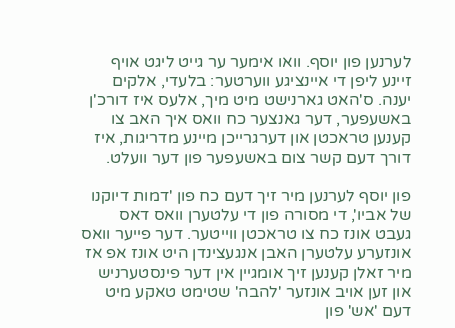לערנען פון יוסף. וואו אימער ער גייט ליגט אויף זיינע ליפן די איינציגע ווערטער: בלעדי, אלקים יענה. ס'האט גארנישט מיט מיך, אלעס איז דורכ'ן באשעפער, דער גאנצער כח וואס איך האב צו קענען טראכטן און דערגרייכן מיינע מדריגות, איז דורך דעם קשר צום באשעפער פון דער וועלט.

פון יוסף לערנען מיר זיך דעם כח פון 'דמות דיוקנו של אביו', די מסורה פון די עלטערן וואס דאס געבט אונז כח צו טראכטן ווייטער. דער פייער וואס אונזערע עלטערן האבן אנגעצינדן היט אונז אפ אז מיר זאלן קענען זיך אומגיין אין דער פינסטערניש און זען אויב אונזער 'להבה' שטימט טאקע מיט דעם 'אש' פון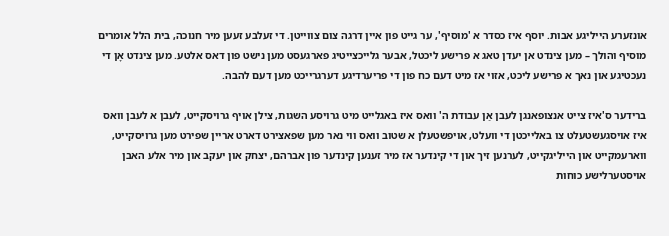אונזערע הייליגע אבות. יוסף איז כסדר א 'מוסיף', ער גייט פון איין דרגה צום צווייטן. די זעלבע זעען מיר חנוכה, בית הלל אומרים מוסיף והולך – מען צינדט אן יעדן טאג א פרישע ליכטל, אבער גלייכצייטיג פארגעסט מען נישט פון דאס אלטע. מען צינדט אָן די נעכטיגע און נאך א פרישע ליכט, אזוי אז מיט דעם כח פון די פריערדיגע דערגרייכט מען דעם להבה.

ברידער ס'איז צייט אנצופאנגן לעבן אַן עבודת ה' וואס איז באגלייט מיט גרויסע השגות, צילן אויף גרויסקייט, לעבן א לעבן וואס איז אויסגעשטעלט צו באלייכטן די וועלט, אויפשטעלן א שטוב וואס ווי נאר מען שפאצירט דארט אריין שפירט מען גרויסקייט, ווארעמקייט און הייליגקייט, לערנען זיך און די קינדער אז מיר זענען קינדער פון אברהם, יצחק און יעקב און מיר אלע האבן אויסטערלישע כוחות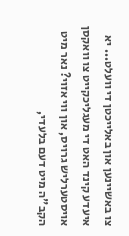צו באשיינען און באלייכטן די וועלט... יא איעדע קינד האט די מעגליכקייט צו וואקסן אויסטערליש גרויס, און ווי אזוי? נאר מיט הקב"ה מיט דעם בלעדי,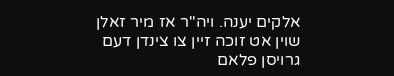אלקים יענה. ויה"ר אז מיר זאלן שוין אט זוכה זיין צו צינדן דעם גרויסן פלאם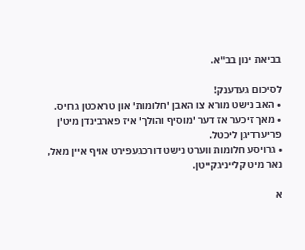בביאת ינון בב"א.

לסיכום געדענק!
• האב נישט מורא צו האבן 'חלומות' און טראכטן גרויס.
• מאך זיכער אז דער 'מוסיף והולך' איז פארבינדן מיט'ן פריערדיגן ליכטל.
• גרויסע חלומות ווערט נישט דורכגעפירט אויף איין מאל, נאר מיט קלייניגקייטן.

א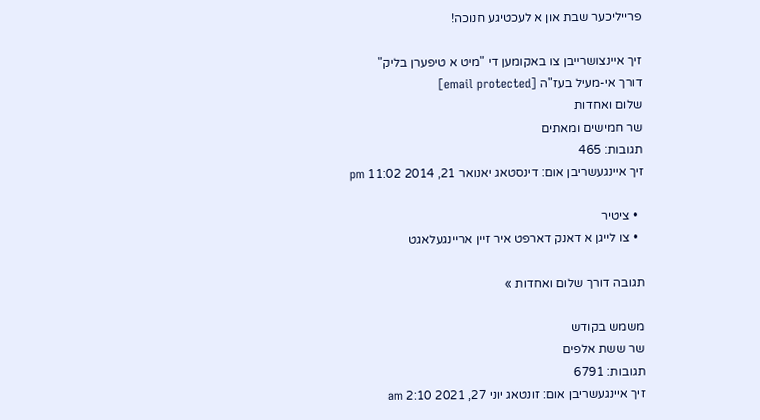פרייליכער שבת און א לעכטיגע חנוכה!

זיך איינצושרייבן צו באקומען די "מיט א טיפערן בליק"
דורך אי-מעיל בעז"ה [email protected]
שלום ואחדות
שר חמישים ומאתים
תגובות: 465
זיך איינגעשריבן אום: דינסטאג יאנואר 21, 2014 11:02 pm

  • ציטיר
  • צו לייגן א דאנק דארפט איר זיין אריינגעלאגט

תגובה דורך שלום ואחדות »

משמש בקודש
שר ששת אלפים
תגובות: 6791
זיך איינגעשריבן אום: זונטאג יוני 27, 2021 2:10 am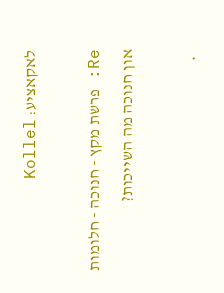לאקאציע: Kollel

Re: פרשת מקץ - חנוכה - חלומות און חנוכה מה השייכות?

  •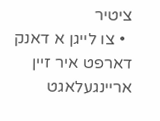ציטיר
  • צו לייגן א דאנק דארפט איר זיין אריינגעלאגט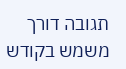תגובה דורך משמש בקודש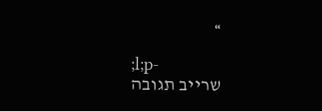»

;l;p-
שרייב תגובה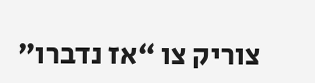צוריק צו “אז נדברו”